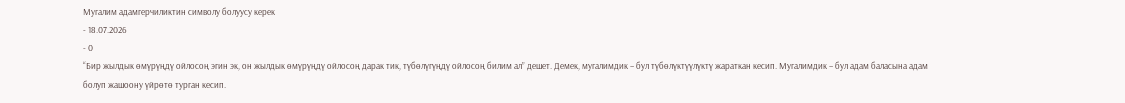Мугалим адамгерчиликтин символу болуусу керек
- 18.07.2026
- 0
“Бир жылдык өмүрүңдү ойлосоң эгин эк, он жылдык өмүрүңдү ойлосоң дарак тик, түбөлүгүңдү ойлосоң билим ал” дешет. Демек, мугалимдик – бул түбөлүктүүлүктү жараткан кесип. Мугалимдик – бул адам баласына адам болуп жашоону үйрөтө турган кесип.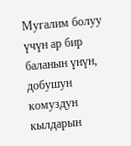Мугалим болуу үчүн ар бир баланын үнүн, добушун комуздун кылдарын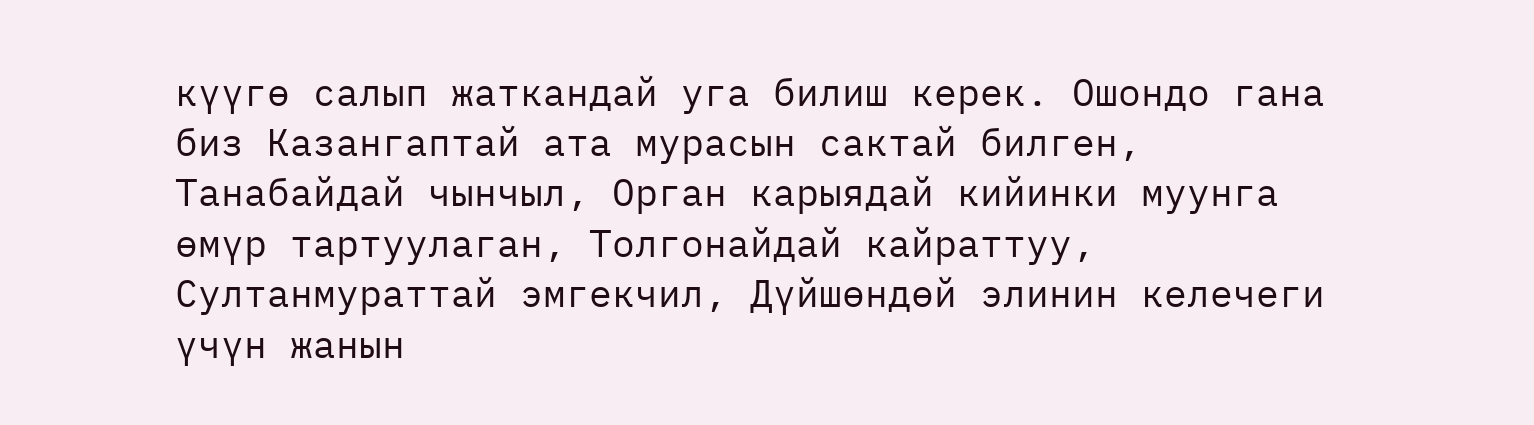күүгө салып жаткандай уга билиш керек. Ошондо гана биз Казангаптай ата мурасын сактай билген, Танабайдай чынчыл, Орган карыядай кийинки муунга өмүр тартуулаган, Толгонайдай кайраттуу, Султанмураттай эмгекчил, Дүйшөндөй элинин келечеги үчүн жанын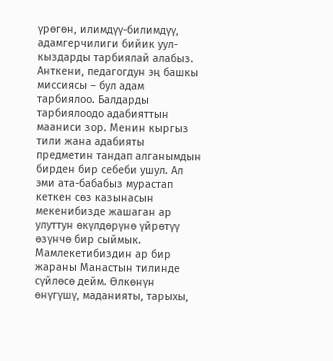үрөгөн, илимдүү-билимдүү, адамгерчилиги бийик уул-кыздарды тарбиялай алабыз. Анткени, педагогдун эң башкы миссиясы – бул адам тарбиялоо. Балдарды тарбиялоодо адабияттын мааниси зор. Менин кыргыз тили жана адабияты предметин тандап алганымдын бирден бир себеби ушул. Ал эми ата-бабабыз мурастап кеткен сөз казынасын мекенибизде жашаган ар улуттун өкүлдөрүнө үйрөтүү өзүнчө бир сыймык. Мамлекетибиздин ар бир жараны Манастын тилинде сүйлөсө дейм. Өлкөнүн өнүгүшү, маданияты, тарыхы,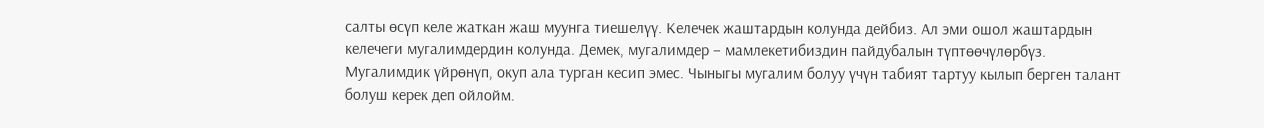салты өсүп келе жаткан жаш муунга тиешелүү. Келечек жаштардын колунда дейбиз. Ал эми ошол жаштардын келечеги мугалимдердин колунда. Демек, мугалимдер – мамлекетибиздин пайдубалын түптөөчүлөрбүз.
Мугалимдик үйрөнүп, окуп ала турган кесип эмес. Чыныгы мугалим болуу үчүн табият тартуу кылып берген талант болуш керек деп ойлойм.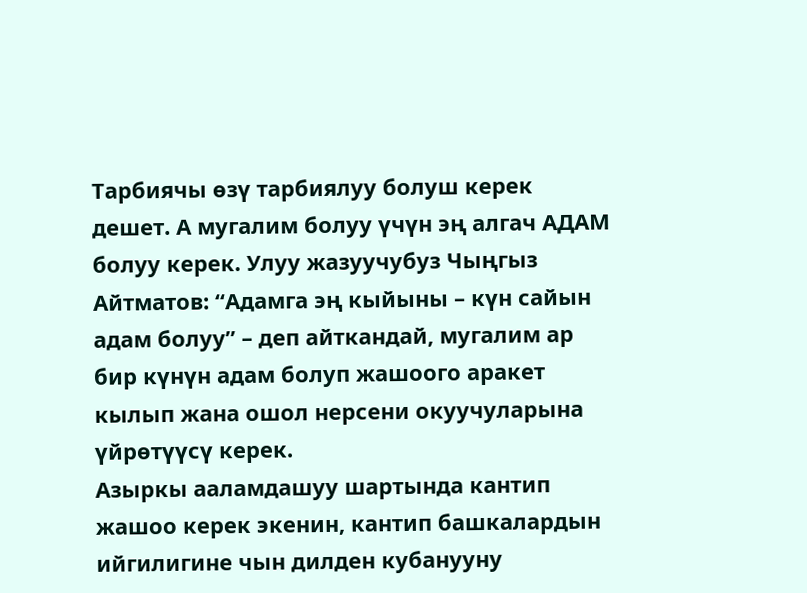Тарбиячы өзү тарбиялуу болуш керек дешет. А мугалим болуу үчүн эң алгач АДАМ болуу керек. Улуу жазуучубуз Чыңгыз Айтматов: “Адамга эң кыйыны – күн сайын адам болуу” – деп айткандай, мугалим ар бир күнүн адам болуп жашоого аракет кылып жана ошол нерсени окуучуларына үйрөтүүсү керек.
Азыркы ааламдашуу шартында кантип жашоо керек экенин, кантип башкалардын ийгилигине чын дилден кубанууну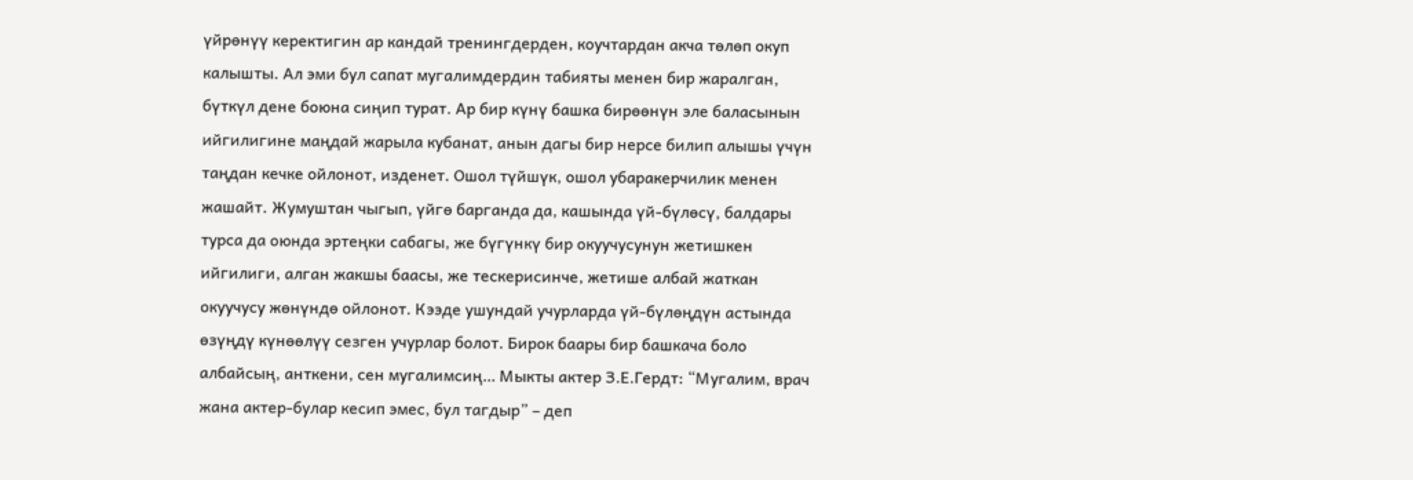үйрөнүү керектигин ар кандай тренингдерден, коучтардан акча төлөп окуп калышты. Ал эми бул сапат мугалимдердин табияты менен бир жаралган, бүткүл дене боюна сиңип турат. Ар бир күнү башка бирөөнүн эле баласынын ийгилигине маңдай жарыла кубанат, анын дагы бир нерсе билип алышы үчүн таңдан кечке ойлонот, изденет. Ошол түйшүк, ошол убаракерчилик менен жашайт. Жумуштан чыгып, үйгө барганда да, кашында үй-бүлөсү, балдары турса да оюнда эртеңки сабагы, же бүгүнкү бир окуучусунун жетишкен ийгилиги, алган жакшы баасы, же тескерисинче, жетише албай жаткан окуучусу жөнүндө ойлонот. Кээде ушундай учурларда үй-бүлөңдүн астында өзүңдү күнөөлүү сезген учурлар болот. Бирок баары бир башкача боло албайсың, анткени, сен мугалимсиң… Мыкты актер З.Е.Гердт: “Мугалим, врач жана актер-булар кесип эмес, бул тагдыр” – деп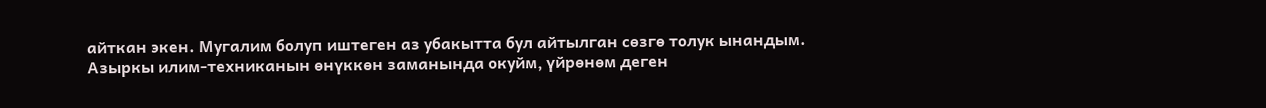айткан экен. Мугалим болуп иштеген аз убакытта бул айтылган сөзгө толук ынандым.
Азыркы илим-техниканын өнүккөн заманында окуйм, үйрөнөм деген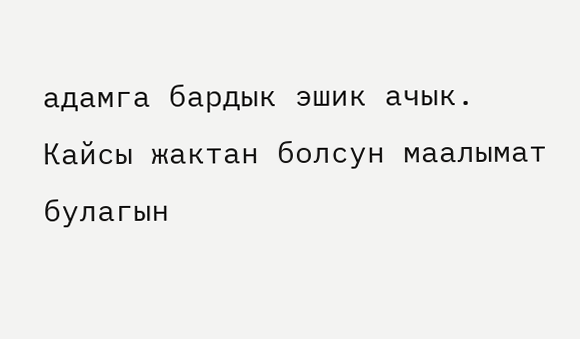адамга бардык эшик ачык. Кайсы жактан болсун маалымат булагын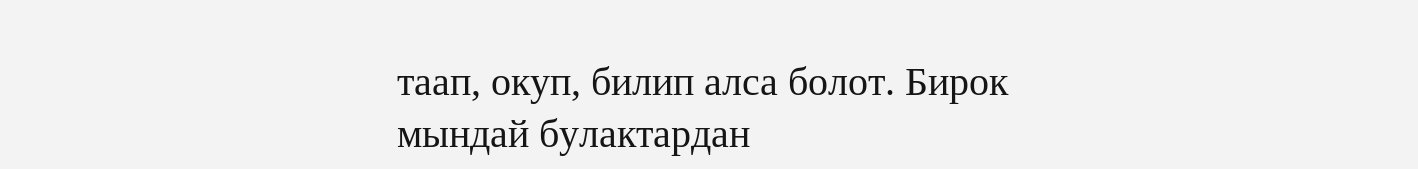таап, окуп, билип алса болот. Бирок мындай булактардан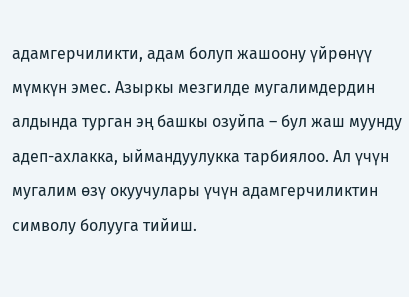адамгерчиликти, адам болуп жашоону үйрөнүү мүмкүн эмес. Азыркы мезгилде мугалимдердин алдында турган эң башкы озуйпа – бул жаш муунду адеп-ахлакка, ыймандуулукка тарбиялоо. Ал үчүн мугалим өзү окуучулары үчүн адамгерчиликтин символу болууга тийиш.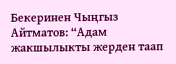Бекеринен Чыңгыз Айтматов: “Адам жакшылыкты жерден таап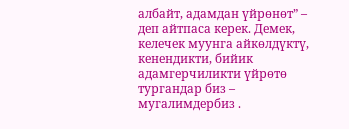албайт, адамдан үйрөнөт” – деп айтпаса керек. Демек, келечек муунга айкөлдүктү, кенендикти, бийик адамгерчиликти үйрөтө тургандар биз – мугалимдербиз .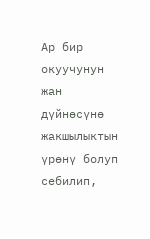Ар бир окуучунун жан дүйнөсүнө жакшылыктын үрөнү болуп себилип,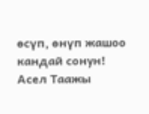өсүп, өнүп жашоо кандай сонун!
Асел Таажы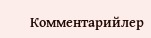Комментарийлер